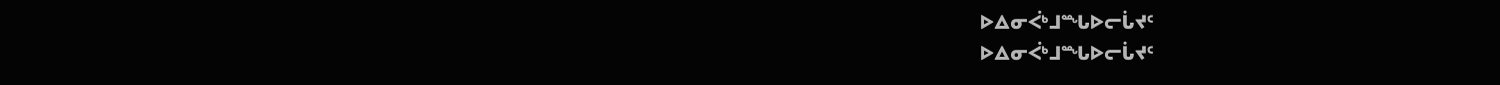ᐅᐃᓂᐹᒃᒧᙵᐅᓕᒑᔪᑦ
ᐅᐃᓂᐹᒃᒧᙵᐅᓕᒑᔪᑦ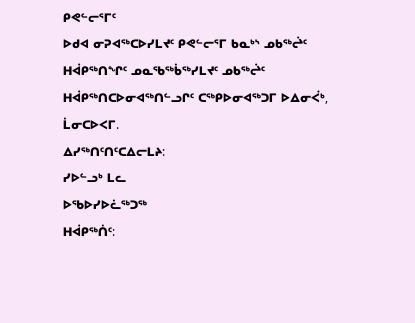ᑭᕙᓪᓕᕐᒥᑦ
ᐅᑯᐊ ᓂᕈᐊᖅᑕᐅᓯᒪᔪᑦ ᑭᕙᓪᓕᕐᒥ ᑲᓇᒃᔅ ᓄᑲᖅᖡᑦ ᕼᐋᑭᖅᑎᖏᑦ ᓄᓇᖃᖅᑳᖅᓯᒪᔪᑦ ᓄᑲᖅᖡᑦ ᕼᐋᑭᖅᑎᑕᐅᓂᐊᖅᑎᓪᓗᒋᑦ ᑕᖅᑭᐅᓂᐊᖅᑐᒥ ᐅᐃᓂᐹᒃ, ᒫᓂᑕᐅᐸᒥ.
ᐃᓯᖅᑎᑦᑎᑦᑕᐃᓕᒪᔨ:
ᓯᐅᓪᓗᒃ ᒪᓚ
ᐅᖃᐅᓯᐅᓛᖅᑐᖅ
ᕼᐋᑭᖅᑏᑦ: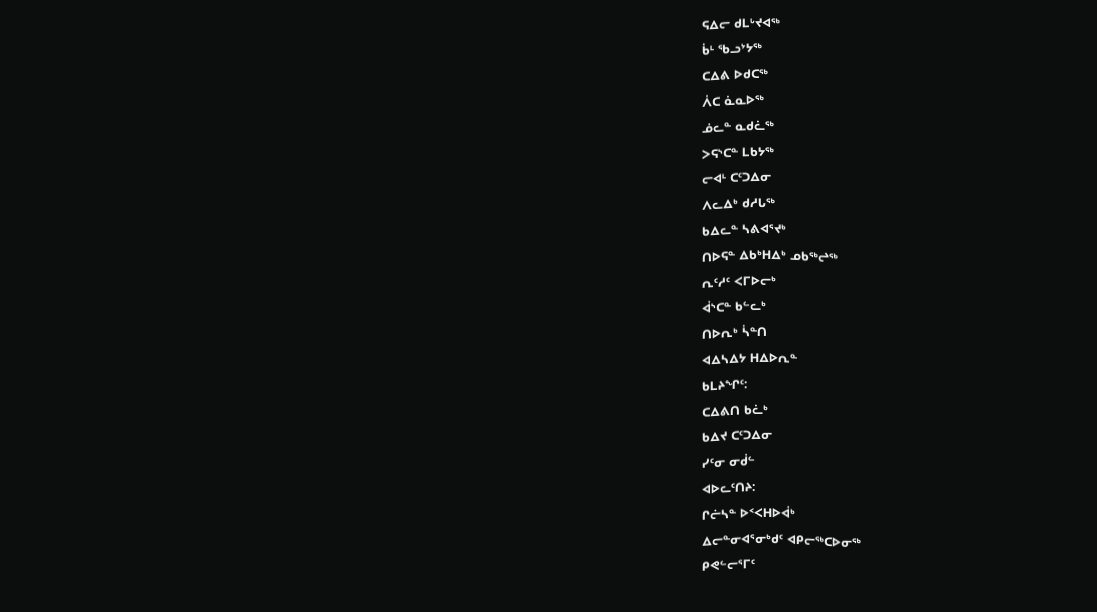ᕋᐃᓕ ᑯᒪᒡᔪᐊᖅ
ᑳᒻ ᖃᓗᔾᔭᖅ
ᑕᐃᕕ ᐅᑯᑕᖅ
ᐲᑕ ᓈᓇᐅᖅ
ᓅᓚᓐ ᓇᑯᓛᖅ
ᐳᕋᔅᑕᓐ ᒪᑲᔭᖅ
ᓕᐊᒻ ᑕᑦᑐᐃᓂ
ᐱᓚᐃᒃ ᑯᓱᒐᖅ
ᑲᐃᓚᓐ ᓴᕕᐊᕐᔪᒃ
ᑎᐅᕋᓐ ᐃᑲᒃᕼᐃᒃ ᓄᑲᖅᖠᖅ
ᕆᑦᓱᑦ ᐸᒥᐅᓕᒃ
ᐋᔅᑕᓐ ᑲᓪᓚᒃ
ᑎᐅᕆᒃ ᓵᓐᑎ
ᐊᐃᓴᐃᔭ ᕼᐃᐅᕆᓐ
ᑲᒪᔨᖏᑦ:
ᑕᐃᕕᑎ ᑲᓛᒃ
ᑲᐃᔪ ᑕᑦᑐᐃᓂ
ᓯᑦᓂ ᓂᑰᓪ
ᐊᐅᓚᑦᑎᔨ:
ᒋᓖᓴᓐ ᐅᑉᐸᕼᐅᐋᒃ
ᐃᓕᓐᓂᐊᕐᓂᒃᑯᑦ ᐊᑭᓕᖅᑕᐅᓂᖅ
ᑭᕙᓪᓕᕐᒥᑦ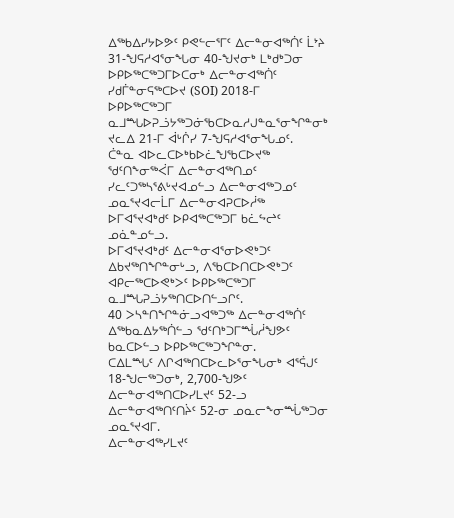ᐃᖅᑲᐃᓯᔭᐅᕗᑦ ᑭᕙᓪᓕᕐᒥᑦ ᐃᓕᓐᓂᐊᖅᑏᑦ ᒫᔾᔨ 31-ᖑᕋᓱᐊᕐᓂᖓᓂ 40-ᖑᔪᓂᒃ ᒪᒃᑯᒃᑐᓂ ᐅᑭᐅᖅᑕᖅᑐᒥᐅᑕᓂᒃ ᐃᓕᓐᓂᐊᖅᑏᑦ ᓯᑯᒦᓐᓂᕋᖅᑕᐅᔪ (SOI) 2018-ᒥ ᐅᑭᐅᖅᑕᖅᑐᒥ ᓇᒧᙵᐅᕈᓘᔭᖅᑐᓃᖃᑕᐅᓇᓱᒍᓐᓇᕐᓂᖏᓐᓂᒃ ᔪᓚᐃ 21-ᒥ ᐋᒡᒌᓯ 7-ᖑᕋᓱᐊᕐᓂᖓᓄᑦ.
ᑖᓐᓇ ᐊᐅᓚᑕᐅᒃᑲᐅᓛᖑᖃᑕᐅᔪᖅ ᖁᑦᑎᖕᓂᖅᐹᒥ ᐃᓕᓐᓂᐊᖅᑎᓄᑦ ᓯᓚᑦᑐᖅᓴᕐᕕᒡᔪᐊᓄᓪᓗ ᐃᓕᓐᓂᐊᖅᑐᓄᑦ ᓄᓇᕐᔪᐊᓕᒫᒥ ᐃᓕᓐᓂᐊᕈᑕᐅᓲᖅ ᐅᒥᐊᕐᔪᐊᒃᑯᑦ ᐅᑭᐊᖅᑕᖅᑐᒥ ᑲᓛᖦᖠᑦ ᓄᓈᓐᓄᓪᓗ.
ᐅᒥᐊᕐᔪᐊᒃᑯᑦ ᐃᓕᓐᓂᐊᕐᓂᐅᕙᒃᑐᑦ ᐃᑲᔪᖅᑎᖏᓐᓂᒡᓗ, ᐱᖃᑕᐅᑎᑕᐅᕙᒃᑐᑦ ᐊᑭᓕᖅᑕᐅᕙᒃᐳᑦ ᐅᑭᐅᖅᑕᖅᑐᒥ ᓇᒧᙵᕈᓘᔭᖅᑎᑕᐅᑎᓪᓗᒋᑦ.
40 ᐳᓴᓐᑎᖏᓐᓃᓗᐊᖅᑐᖅ ᐃᓕᓐᓂᐊᖅᑏᑦ ᐃᖅᑲᓇᐃᔭᖅᑏᓪᓗ ᖁᑦᑎᒃᑐᒥᙶᓲᖑᕗᑦ ᑲᓇᑕᐅᓪᓗ ᐅᑭᐅᖅᑕᖅᑐᖏᓐᓂ.
ᑕᐃᒪᙵᑦ ᐱᒋᐊᖅᑎᑕᐅᓚᐅᕐᓂᖓᓂᒃ ᐊᕐᕌᒍᑦ 18-ᖑᓕᖅᑐᓂᒃ, 2,700-ᖑᕗᑦ ᐃᓕᓐᓂᐊᖅᑎᑕᐅᓯᒪᔪᑦ 52-ᓗ ᐃᓕᓐᓂᐊᖅᑎᑦᑎᔩᑦ 52-ᓂ ᓄᓇᓕᖕᓂᙶᖅᑐᓂ ᓄᓇᕐᔪᐊᒥ.
ᐃᓕᓐᓂᐊᖅᓯᒪᔪᑦ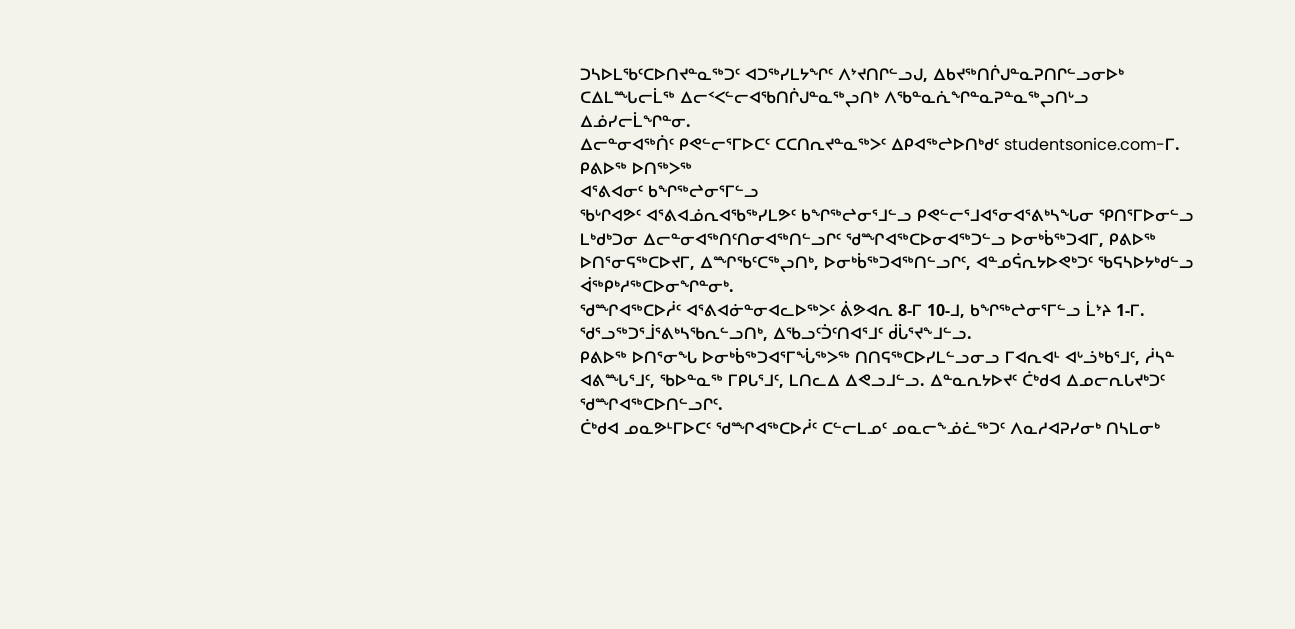ᑐᓴᐅᒪᖃᑦᑕᐅᑎᔪᓐᓇᖅᑐᑦ ᐊᑐᖅᓯᒪᔭᖏᑦ ᐱᔾᔪᑎᒋᓪᓗᒍ, ᐃᑲᔪᖅᑎᒌᒍᓐᓇᕈᑎᒋᓪᓗᓂᐅᒃ ᑕᐃᒪᙵᓕᒫᖅ ᐃᓕᑉᐸᓪᓕᐊᖃᑎᒌᒍᓐᓇᖅᖢᑎᒃ ᐱᖃᓐᓇᕇᖏᓐᓇᕈᓐᓇᖅᖢᑎᒡᓗ ᐃᓅᓯᓕᒫᖏᓐᓂ.
ᐃᓕᓐᓂᐊᖅᑏᑦ ᑭᕙᓪᓕᕐᒥᐅᑕᑦ ᑕᑕᑎᕆᔪᓐᓇᖅᐳᑦ ᐃᑭᐊᖅᖠᐅᑎᒃᑯᑦ studentsonice.com-ᒥ.
ᑭᕕᐅᖅ ᐅᑎᖅᐳᖅ
ᐊᕐᕕᐊᓂᑦ ᑲᖏᖅᖠᓂᕐᒥᓪᓗ
ᖃᒡᒋᐊᕗᑦ ᐊᕐᕕᐊᓅᕆᐊᖃᖅᓯᒪᕗᑦ ᑲᖏᖅᖠᓂᕐᒧᓪᓗ ᑭᕙᓪᓕᕐᒧᐊᕐᓂᐊᕐᕕᒃᓴᖓᓂ ᕿᑎᕐᒥᐅᓂᓪᓗ ᒪᒃᑯᒃᑐᓂ ᐃᓕᓐᓂᐊᖅᑎᑦᑎᓂᐊᖅᑎᓪᓗᒋᑦ ᖁᙱᐊᖅᑕᐅᓂᐊᖅᑐᓪᓗ ᐅᓂᒃᑳᖅᑐᐊᒥ, ᑭᕕᐅᖅ ᐅᑎᕐᓂᕋᖅᑕᐅᔪᒥ, ᐃᙱᖃᑦᑕᖅᖢᑎᒃ, ᐅᓂᒃᑳᖅᑐᐊᖅᑎᓪᓗᒋᑦ, ᐊᓐᓄᕌᕆᔭᐅᕙᒃᑐᑦ ᖃᕋᓴᐅᔭᒃᑯᓪᓗ ᐋᖅᑭᒃᓱᖅᑕᐅᓂᖏᓐᓂᒃ.
ᖁᙱᐊᖅᑕᐅᓲᑦ ᐊᕐᕕᐊᓃᓐᓂᐊᓚᐅᖅᐳᑦ ᕖᕗᐊᕆ 8-ᒥ 10-ᒧ, ᑲᖏᖅᖠᓂᕐᒥᓪᓗ ᒫᔾᔨ 1-ᒥ.
ᖁᕐᓗᖅᑐᕐᒨᕐᕕᒃᓴᖃᕆᓪᓗᑎᒃ, ᐃᖃᓗᑦᑑᑦᑎᐊᕐᒧᑦ ᑰᒑᕐᔪᖕᒧᓪᓗ.
ᑭᕕᐅᖅ ᐅᑎᕐᓂᖓ ᐅᓂᒃᑳᖅᑐᐊᕐᒥᖔᖅᐳᖅ ᑎᑎᕋᖅᑕᐅᓯᒪᓪᓗᓂᓗ ᒥᐊᕆᐊᒻ ᐊᒡᓘᒃᑲᕐᒧᑦ, ᓲᓴᓐ ᐊᕕᙵᕐᒧᑦ, ᖃᐅᓐᓇᖅ ᒥᑭᒐᕐᒧᑦ, ᒪᑎᓚᐃ ᐃᕙᓗᒧᓪᓗ. ᐃᓐᓇᕆᔭᐅᔪᑦ ᑖᒃᑯᐊ ᐃᓄᓕᕆᒐᔪᒃᑐᑦ ᖁᙱᐊᖅᑕᐅᑎᓪᓗᒋᑦ.
ᑖᒃᑯᐊ ᓄᓇᕗᒻᒥᐅᑕᑦ ᖁᙱᐊᖅᑕᐅᓲᑦ ᑕᓪᓕᒪᓄᑦ ᓄᓇᓕᖕᓅᓛᖅᑐᑦ ᐱᓇᓱᐊᕈᓯᓂᒃ ᑎᓴᒪᓂᒃ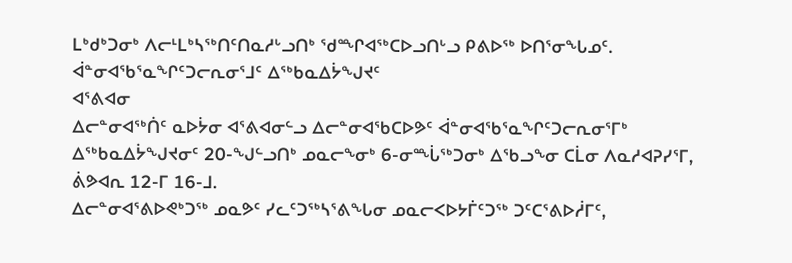ᒪᒃᑯᒃᑐᓂᒃ ᐱᓕᒻᒪᒃᓴᖅᑎᑦᑎᓇᓱᒡᓗᑎᒃ ᖁᙱᐊᖅᑕᐅᓗᑎᒡᓗ ᑭᕕᐅᖅ ᐅᑎᕐᓂᖓᓄᑦ.
ᐋᓐᓂᐊᖃᕐᓇᖏᑦᑐᓕᕆᓂᕐᒧᑦ ᐃᖅᑲᓇᐃᔮᖑᔪᑦ
ᐊᕐᕕᐊᓂ
ᐃᓕᓐᓂᐊᖅᑏᑦ ᓇᐅᔮᓂ ᐊᕐᕕᐊᓂᓪᓗ ᐃᓕᓐᓂᐊᖃᑕᐅᕗᑦ ᐋᓐᓂᐊᖃᕐᓇᖏᑦᑐᓕᕆᓂᕐᒥᒃ ᐃᖅᑲᓇᐃᔮᖑᔪᓂᑦ 20-ᖑᓪᓗᑎᒃ ᓄᓇᓕᖕᓂᒃ 6-ᓂᙶᖅᑐᓂᒃ ᐃᖃᓗᖕᓂ ᑕᒫᓂ ᐱᓇᓱᐊᕈᓯᕐᒥ, ᕖᕗᐊᕆ 12-ᒥ 16-ᒧ.
ᐃᓕᓐᓂᐊᕐᕕᐅᕙᒃᑐᖅ ᓄᓇᕗᑦ ᓯᓚᑦᑐᖅᓴᕐᕕᖓᓂ ᓄᓇᓕᐸᐅᔭᒦᑦᑐᖅ ᑐᑦᑕᕐᕕᐅᓲᒥᑦ,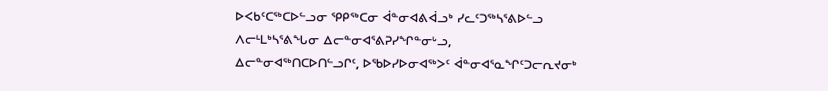ᐅᐸᑲᑦᑕᖅᑕᐅᓪᓗᓂ ᕿᑭᖅᑕᓂ ᐋᓐᓂᐊᕕᐋᓗᒃ ᓯᓚᑦᑐᖅᓴᕐᕕᐅᓪᓗ ᐱᓕᒻᒪᒃᓴᕐᕕᖓᓂ ᐃᓕᓐᓂᐊᕐᕕᕈᓯᖏᓐᓂᒡᓗ,
ᐃᓕᓐᓂᐊᖅᑎᑕᐅᑎᓪᓗᒋᑦ, ᐅᖃᐅᓯᐅᓂᐊᖅᐳᑦ ᐋᓐᓂᐊᕐᓇᖏᑦᑐᓕᕆᔪᓂᒃ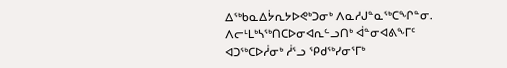ᐃᖅᑲᓇᐃᔮᕆᔭᐅᕙᒃᑐᓂᒃ ᐱᓇᓱᒍᓐᓇᖅᑕᖏᓐᓂ.
ᐱᓕᒻᒪᒃᓴᖅᑎᑕᐅᓂᐊᕆᓪᓗᑎᒃ ᐋᓐᓂᐊᕕᖕᒥᑦ ᐊᑐᖅᑕᐅᓲᓂᒃ ᓲᕐᓗ ᕿᑯᖅᓯᓂᕐᒥᒃ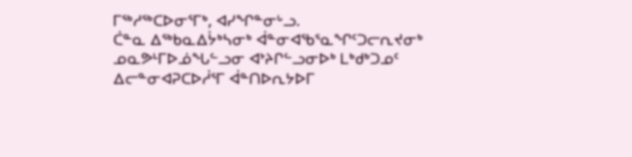ᒥᖅᓱᖅᑕᐅᓂᕐᒥᒃ, ᐊᓯᖏᓐᓂᒡᓗ.
ᑖᓐᓇ ᐃᖅᑲᓇᐃᔮᒃᓴᓂᒃ ᐋᓐᓂᐊᖃᕐᓇᖏᑦᑐᓕᕆᔪᓂᒃ ᓄᓇᕗᒻᒥᐅᓅᖓᓪᓗᓂ ᐊᔾᔨᒋᓪᓗᓂᐅᒃ ᒪᒃᑯᒃᑐᓄᑦ ᐃᓕᓐᓂᐊᕈᑕᐅᓲᕐᒥ ᐋᓐᑎᐅᕆᔭᐅᒥ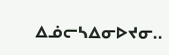ᐃᓅᓕᓴᐃᓂᐅᔪᓂ..